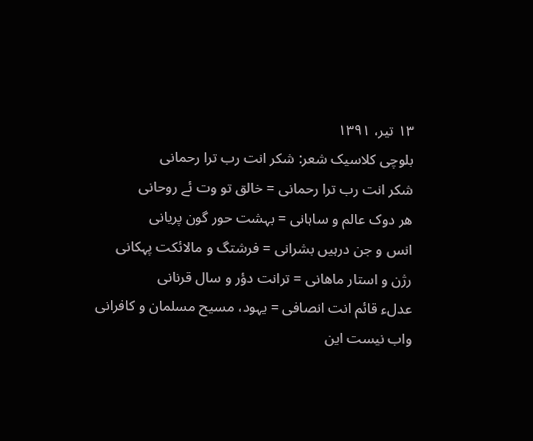۱۳ تیر، ۱۳۹۱
بلوچی کلاسیک شعر: شکر انت رب ترا رحمانی
شکر انت رب ترا رحمانی = خالق تو وت ئے روحانی
ھر دوک عالم و ساہانی = بہشت حور گون پریانی
انس و جن درہیں بشرانی = فرشتگ و مالائکت پہکانی
رژن و استار ماھانی = ترانت دؤر و سال قرنانی
عدلء قائم انت انصافی = یہود، مسیح مسلمان و کافرانی
واب نیست این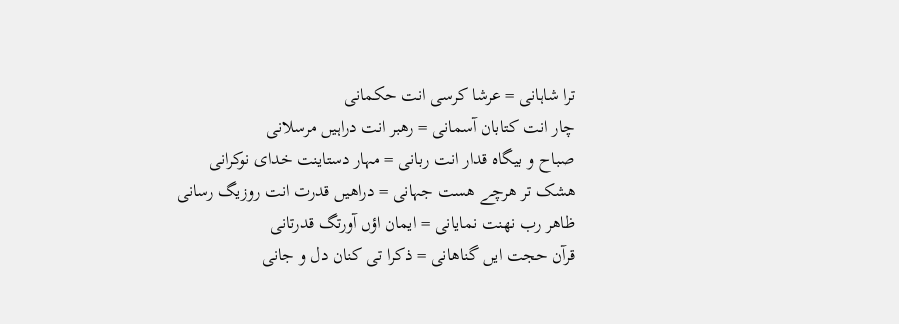ترا شاہانی = عرشا کرسی انت حکمانی
چار انت کتابان آسمانی = رھبر انت دراہیں مرسلانی
صباح و بیگاہ قدار انت ربانی = مہار دستاینت خدای نوکرانی
ھشک تر ھرچے ھست جہانی = دراھیں قدرت انت روزیگ رسانی
ظاھر رب نھنت نمایانی = ایمان اؤں آورتگ قدرتانی
قرآن حجت ایں گناھانی = ذکرا تی کنان دل و جانی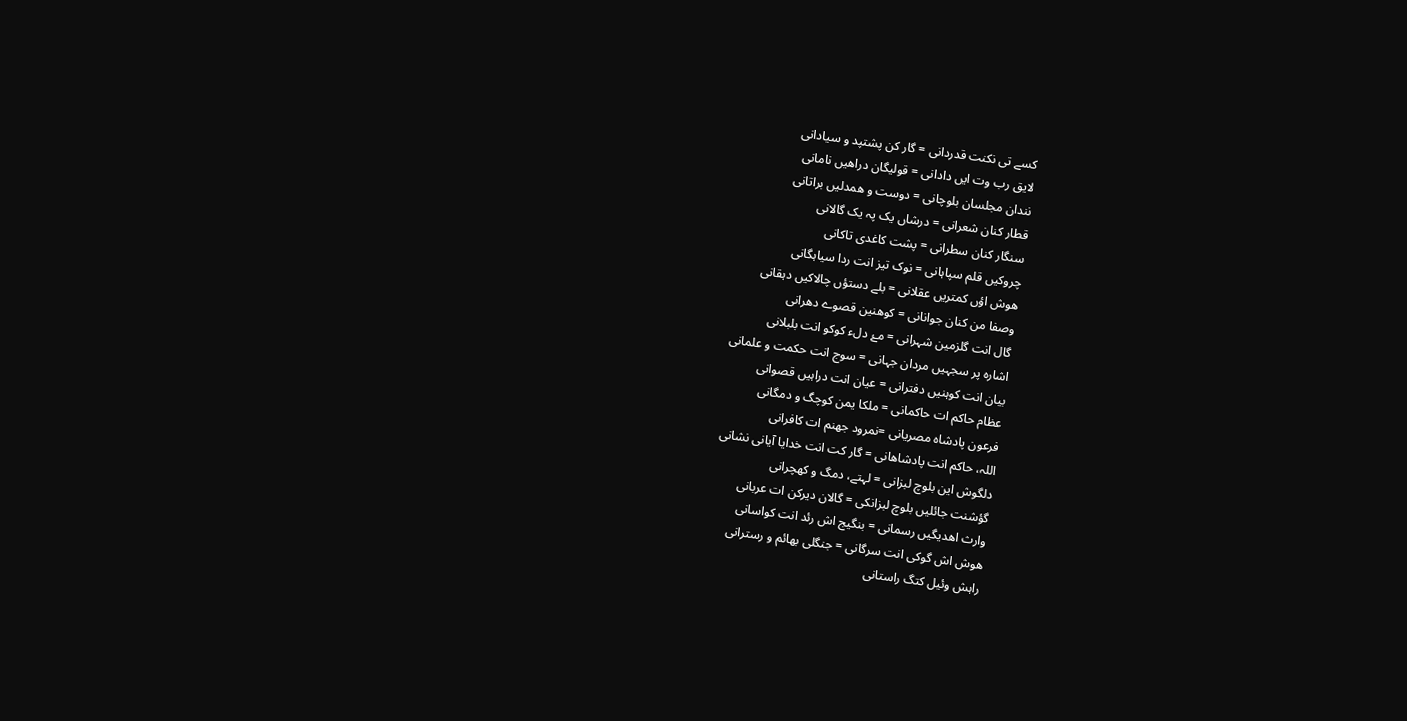کسے تی نکنت قدردانی = گار کن پشتپد و سیادانی
لایق رب وت ایں دادانی = قولیگان دراھیں نامانی
نندان مجلسان بلوچانی = دوست و ھمدلیں براتانی
قطار کنان شعرانی = درشاں یک پہ یک گالانی
سنگار کنان سطرانی = پشت کاغدی تاکانی
چروکیں قلم سپاہانی = نوک تیز انت ردا سیاہگانی
ھوش اؤں کمتریں عقلانی = بلے دستؤں چالاکیں دہقانی
وصفا من کنان جوانانی = کوھنین قصوے دھرانی
گال انت گلزمین شہرانی = مۓ دلء کوکو انت بلبلانی
اشارہ پر سجہیں مردان جہانی = سوج انت حکمت و علمانی
بیان انت کوہنیں دفترانی = عیان انت دراہیں قصوانی
عظام حاکم ات حاکمانی = ملکا یمن کوچگ و دمگانی
فرعون پادشاہ مصریانی =نمرود جھنم ات کافرانی
اللہ، حاکم انت پادشاھانی = گار کت انت خدایا آیانی نشانی
دلگوش این بلوچ لبزانی = لہتے، دمگ و کھچرانی
گؤشنت جائلیں بلوچ لبزانکی = گالان دیرکن ات عربانی
وارث اھدیگیں رسمانی = بنگیج اش رئد انت کواسانی
ھوش اش گوکی انت سرگانی = جنگلی بھائم و رسترانی
راہش وئیل کتگ راستانی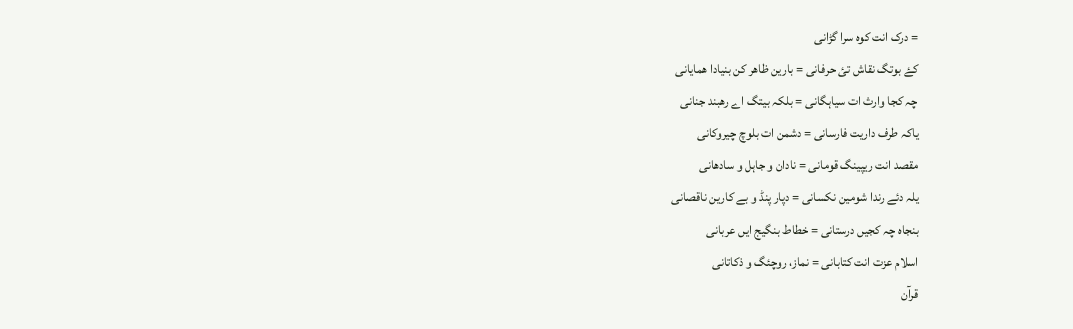= درک انت کوہ سرا گڑانی
کۓ بوتگ نقاش تئ حرفانی = بارین ظاھر کن بنیادا ھمایانی
چہ کجا وارث ات سیاہگانی = بلکہ بیتگ اے رھبند جنانی
یاکہ طرف داریت فارسانی = دشمن ات بلوچ چیروکانی
مقصد انت ریپینگ قومانی = نادان و جاہل و سادھانی
یلہ دئے رندا شومین نکسانی = دپار پنڈ و بے کارین ناقصانی
بنجاہ چہ کجیں درستانی = خطاط بنگیج ایں عربانی
اسلام عزت انت کتابانی = نماز، روچئگ و ذکاتانی
قرآن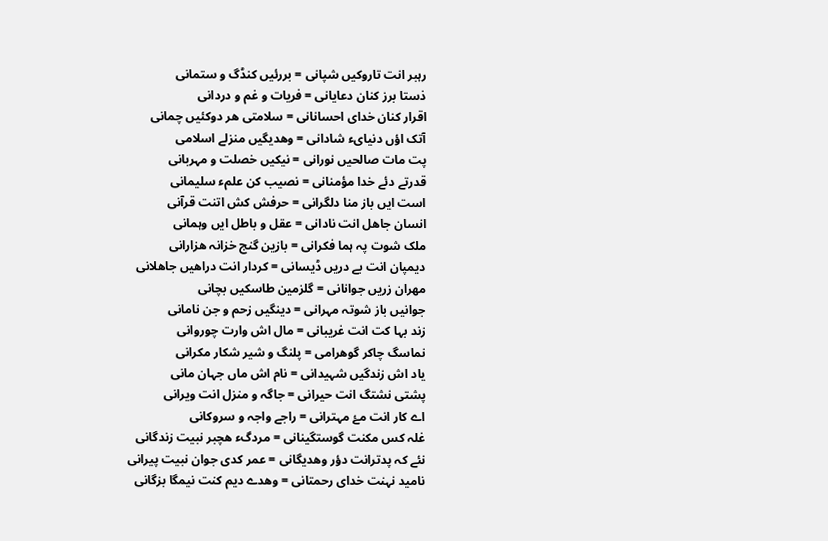رہبر انت تاروکیں شپانی = بررئیں کنڈگ و ستمانی
ذستا برز کنان دعایانی = فریات و غم و دردانی
اقرار کنان خدای احسانانی = سلامتی ھر دوکئیں چمانی
آتک اؤں دنیایء شادانی = وھدیگیں منزلے اسلامی
پت مات صالحیں نورانی = نیکیں خصلت و مہربانی
قدرتے دئے خدا مؤمنانی = نصیب کن علمء سلیمانی
است ایں باز منا دلگرانی = حرفش کش اتنت قرآنی
انسان جاھل انت نادانی = عقل و باطل ایں وہمانی
ملک شوت پہ ہما فکرانی = بازین گنج خزانہ ھزارانی
دیمپان انت بے دریں ڈیسانی = کردار انت دراھیں جاھلانی
مھران زریں جوانانی = گلزمین طاسکیں بچانی
جوانیں باز شوتہ مہرانی = دینگیں زحم و جن نامانی
زند بہا کت انت غریبانی = مال اش وارت چوروانی
نماسگ چاکر گوھرامی = پلنگ و شیر شکار مکرانی
یاد اش زندگیں شہیدانی = نام اش ماں جہان مانی
پشتی نشتگ انت حیرانی = جاگہ و منزل انت ویرانی
اے کار انت مۓ مہترانی = راجے واجہ و سروکانی
غلہ کس مکنت گوستگینانی = مردگء ھچبر نبیت زندگانی
نئے کہ پدترانت دؤر وھدیگانی = عمر کدی جوان نبیت پیرانی
نامید نہنت خدای رحمتانی = وھدے دیم کنت نیمگا بزگانی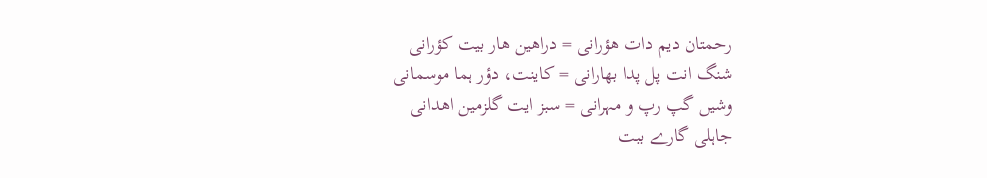رحمتان دیم دات ھؤرانی = دراھین ھار بیت کؤرانی
شنگ انت پل پدا بھارانی = کاینت، دؤر ہما موسمانی
وشیں گپ رپ و مہرانی = سبز ایت گلزمین اھدانی
جاہلی گارے ببت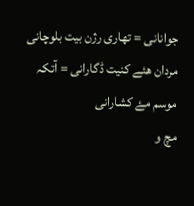جوانانی = تھاری رژن بیت بلوچانی
مردان ھئے کنیت ڈگارانی = آتکہ موسم مۓ کشارانی
مچ و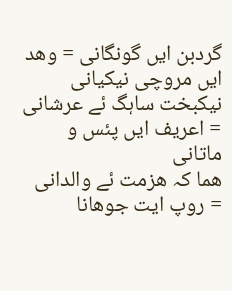گردبن ایں گونگانی = وھد ایں مروچی نیکیانی
نیکبخت ساہگ ئے عرشانی = اعریف ایں پئس و ماتانی
ھما کہ ھزمت ئے والدانی = روپ ایت جوھانا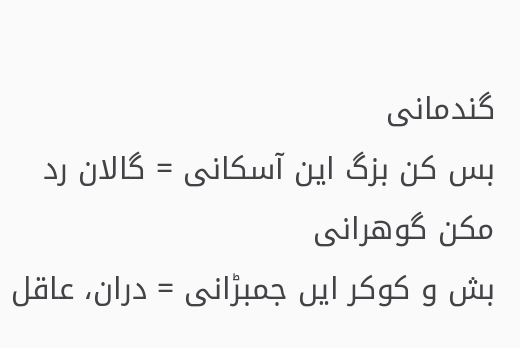گندمانی
بس کن بزگ این آسکانی = گالان رد مکن گوھرانی
بش و کوکر ایں جمبڑانی = دران، عاقل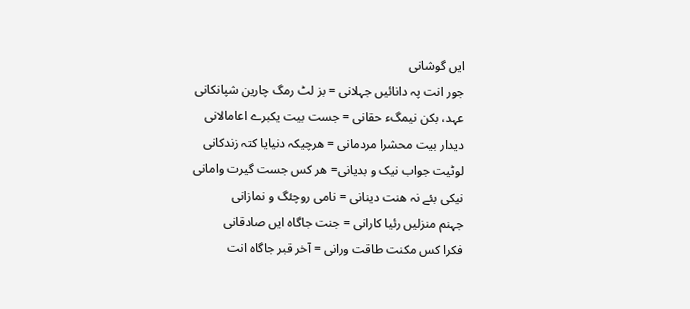ایں گوشانی
جور انت پہ دانائیں جہلانی = بز لٹ رمگ چارین شپانکانی
عہد، بکن نیمگء حقانی = جست بیت یکبرے اعامالانی
دیدار بیت محشرا مردمانی = ھرچیکہ دنیایا کتہ زندکانی
لوٹیت جواب نیک و بدیانی= ھر کس جست گیرت وامانی
نیکی بئے نہ ھنت دینانی = نامی روچئگ و نمازانی
جہنم منزلیں رئیا کارانی = جنت جاگاہ ایں صادقانی
فکرا کس مکنت طاقت ورانی = آخر قبر جاگاہ انت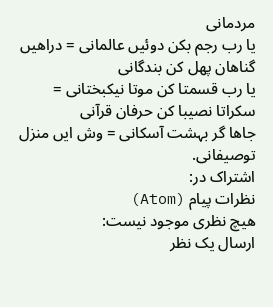مردمانی
یا رب رجم بکن دوئیں عالمانی = دراھیں گناھان پھل کن بندگانی
یا رب قسمتا کن موتا نیکبختانی = سکراتا نصیبا کن حرفان قرآنی
جاھا گر بہشت آسکانی = وش ایں منزل توصیفانی.
اشتراک در:
نظرات پیام (Atom)
هیچ نظری موجود نیست:
ارسال یک نظر